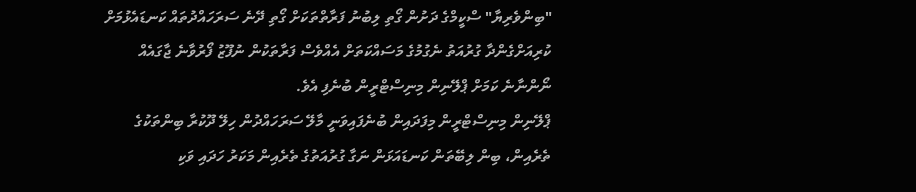"ބިންވެރިޔާ" ސްކީމްގެ ދަށުން ގޯތި ލިބުނު ފަރާތްތަކަށް ގޯތި ދޭނެ ސަރަހައްދުތައް ކަނޑައެޅުމަށް ކުރިއަށްގެންދާ ގުރުއަތު ނެގުމުގެ މަސައްކަތަށް އެއްވެސް ފަރާތަކުން ނުފޫޒު ފޯރުވާނެ ޖާގައެއް ނޯންނާނެ ކަމަށް ޕްލޭނިން މިނިސްޓްރީން ބުނެފި އެވެ.
ޕްލޭނިން މިނިސްޓްރީން މިފަދައިން ބުނެފައިވަނީ މާލޭ ސަރަހައްދުން ހިލޭ ދޫކުރާ ބިންތަކުގެ ތެރެއިން، ބިން ލިބޭތަން ކަނޑައަޅަން ނަގާ ގުރުއަތުގެ ތެރެއިން މަކަރު ހަދައި ވަކި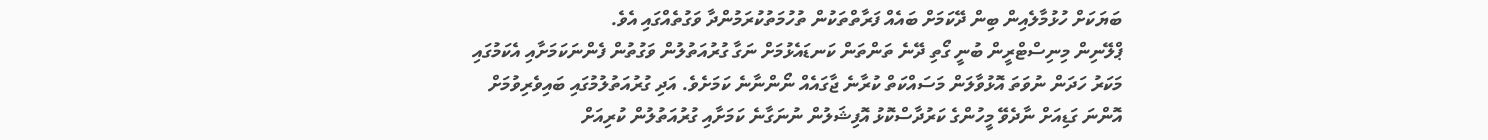ބަޔަކަށް ހުޅުމާލެއިން ބިން ދޭކަމަށް ބައެއް ފަރާތްތަކުން ތުހުމަތުކުރަމުންދާ ވަގުތެއްގައި އެވެ.
ޕްލޭނިން މިނިސްޓްރީން ބުނީ ގޯތި ދޭނެ ތަންތަން ކަނޑައެޅުމަށް ނަގާ ގުރުއަތުލުން ވަގުތުން ފެންނަކަމަށާއި އެކަމުގައި މަކަރު ހަދަން ނުވަތަ އޮޅުވާލަން މަސައްކަތް ކުރާނެ ޖާގައެއް ނޯންނާނެ ކަމަށެވެ. އަދި ގުރުއަތުލުމުގައި ބައިވެރިވުމަށް އޮންނަ ގަޑިއަށް ނާދެވޭ މީހުންގެ ކަރުދާސްކޮޅު އޮފިޝަލުން ނުނަގާނެ ކަމަށާއި ގުރުއަތުލުން ކުރިއަށް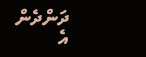ދަންދެން އެ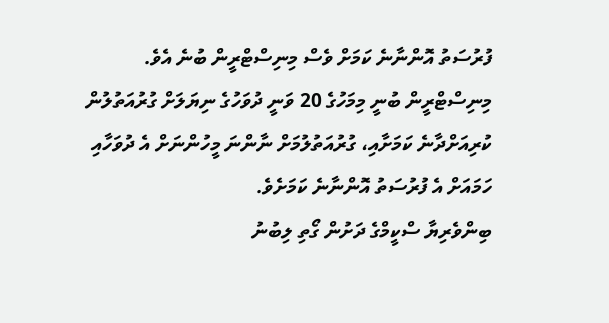ފުރުސަތު އޮންނާނެ ކަމަށް ވެސް މިނިސްޓްރީން ބުނެ އެވެ.
މިނިސްޓްރީން ބުނީ މިމަހުގެ 20 ވަނީ ދުވަހުގެ ނިޔަލަށް ގުރުއަތުލުން ކުރިއަށްދާނެ ކަމަށާއި، ގުރުއަތުލުމަށް ނާންނަ މީހުންނަށް އެ ދުވަހާއި ހަމައަށް އެ ފުރުސަތު އޮންނާނެ ކަމަށެވެ.
ބިންވެރިޔާ ސްކީމްގެ ދަށުން ގޯތި ލިބުނު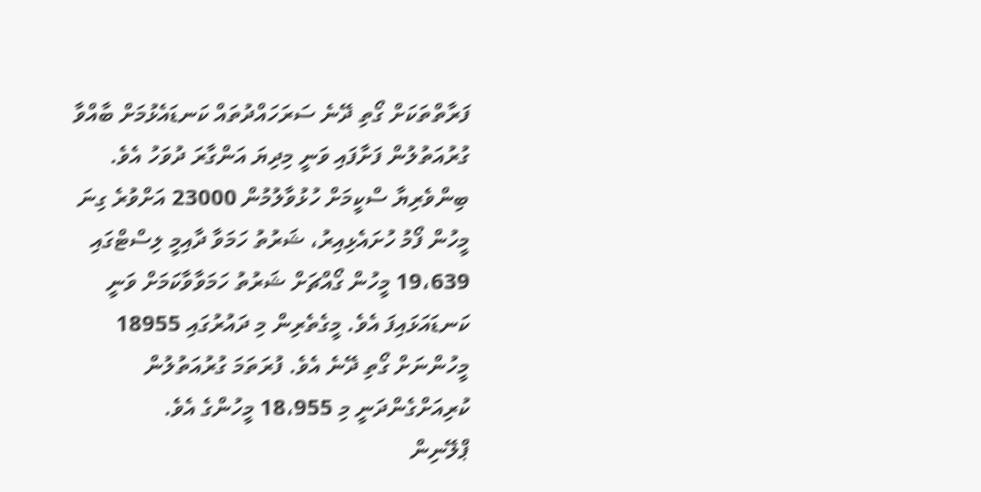ފަރާތްތަކަށް ގޯތި ދޭނެ ސަރަހައްދުތައް ކަނޑައެޅުމަށް ބާއްވާ ގުރުއަތުލުން ފަށާފައި ވަނީ މިދިޔަ އަންގާރަ ދުވަހު އެވެ. ބިންވެރިޔާ ސްކީމަށް ހުޅުވާލުމުން 23000 އަށްވުރެ ގިނަ މީހުން ފޯމު ހުށައެޅިއިރު، ޝަރުތު ހަމަވާ ދާއިމީ ލިސްޓްގައި 19،639 މީހުން ގޯއްޗަށް ޝަރުތު ހަމަވާވާކަމަށް ވަނީ ކަނޑައަޅައިފަ އެވެ. މީގެތެރިން މި ދައުރުގައި 18955 މީހުންނަށް ގޯތި ދޭނެ އެވެ. ފުރަތަމަ ގުރުއަތުލުން ކުރިއަށްގެންދަނީ މި 18،955 މީހުންގެ އެވެ.
ޕްލޭނިން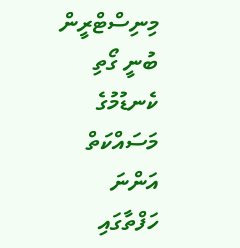މިނިސްޓްރީން ބުނީ ގޯތި ކެނޑުމުގެ މަސައްކަތް އަންނަ ހަފްތާގައި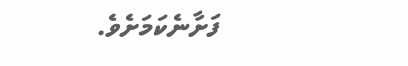ފަށާނެކަމަށެވެ.